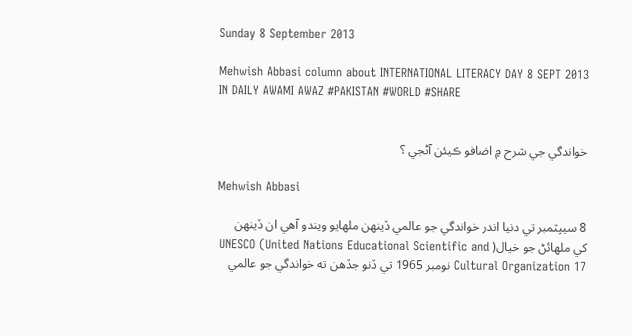Sunday 8 September 2013

Mehwish Abbasi column about INTERNATIONAL LITERACY DAY 8 SEPT 2013 IN DAILY AWAMI AWAZ #PAKISTAN #WORLD #SHARE


خواندگي جي شرح ۾ اضافو ڪيئن آڻجي ؟

Mehwish Abbasi

8 سيپٽمبر تي دنيا اندر خواندگي جو عالمي ڏينهن ملهايو ويندو آهي ان ڏينهن کي ملهائڻ جو خيال( UNESCO (United Nations Educational Scientific and Cultural Organization 17 نومبر 1965 تي ڏنو جڏهن ته خواندگي جو عالمي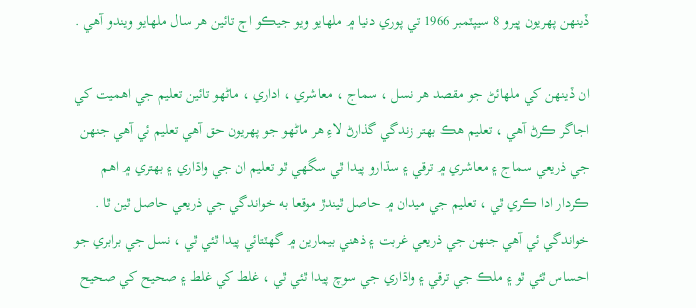ڏينهن پهريون ڀيرو 8 سيپٽمبر 1966 تي پوري دنيا ۾ ملهايو ويو جيڪو اڄ تائين هر سال ملهايو ويندو آهي .

ان ڏينهن کي ملهائڻ جو مقصد هر نسل ، سماج ، معاشري ، اداري ، ماڻهو تائين تعليم جي اهميت کي اجاگر ڪرڻ آهي ، تعليم هڪ بهتر زندگي گذارڻ لاءِ هر ماڻهو جو پهريون حق آهي تعليم ئي آهي جنهن جي ذريعي سماج ۽ معاشري ۾ ترقي ۽ سڌارو پيدا ٿي سگھي ٿو تعليم ان جي واڌاري ۽ بهتري ۾ اهم ڪردار ادا ڪري ٿي ، تعليم جي ميدان ۾ حاصل ٿيندڙ موقعا به خواندگي جي ذريعي حاصل ٿين ٿا . خواندگي ئي آهي جنهن جي ذريعي غربت ۽ ذهني بيمارين ۾ گھٽتائي پيدا ٿئي ٿي ، نسل جي برابري جو احساس ٿئي ٿو ۽ ملڪ جي ترقي ۽ واڌاري جي سوچ پيدا ٿئي ٿي ، غلط کي غلط ۽ صحيح کي صحيح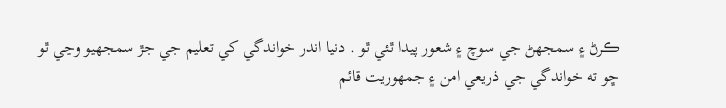ڪرڻ ۽ سمجھڻ جي سوچ ۽ شعور پيدا ٿئي ٿو . دنيا اندر خواندگي کي تعليم جي جڙ سمجھيو وڃي ٿو ڇو ته خواندگي جي ذريعي امن ۽ جمهوريت قائم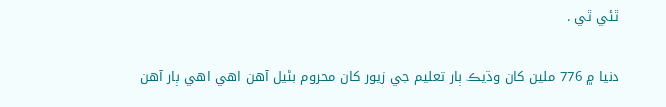ٿئي ٿي .

دنيا ۾ 776 ملين کان وڌيڪ ٻار تعليم جي زيور کان محروم بڻيل آهن اهي اهي ٻار آهن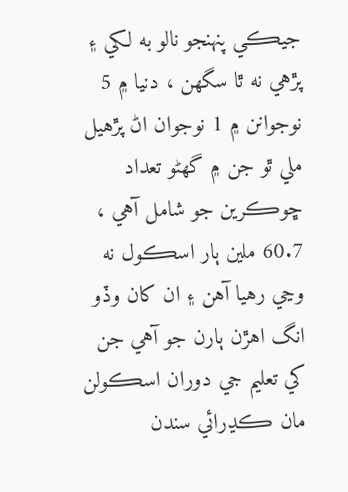جيڪي پنهنجو نالو به لکي ۽ پڙهي نه ٿا سگھن ، دنيا ۾ 5 نوجوانن ۾ 1 نوجوان اڻ پڙهيل ملي ٿو جن ۾ گھڻو تعداد ڇوڪرين جو شامل آهي ، 60.7 ملين ٻار اسڪول نه وڃي رهيا آهن ۽ ان کان وڏو انگ اهڙن ٻارن جو آهي جن کي تعليم جي دوران اسڪولن مان ڪڍرائي سندن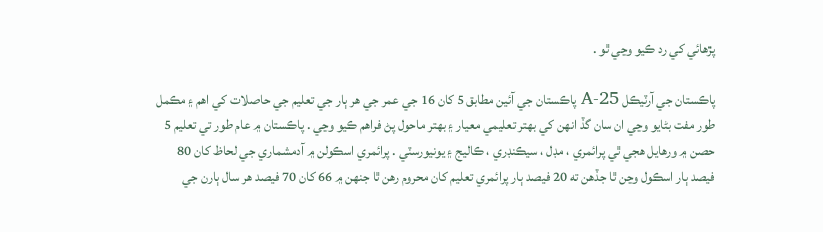پڙهائي کي رد ڪيو وڃي ٿو .

پاڪستان جي آرٽيڪل A-25 پاڪستان جي آئين مطابق 5 کان 16 جي عمر جي هر ٻار جي تعليم جي حاصلات کي اهم ۽ مڪمل طور مفت بڻايو وڃي ان سان گڏ انهن کي بهتر تعليمي معيار ۽ بهتر ماحول پڻ فراهم ڪيو وڃي . پاڪستان ۾ عام طور تي تعليم 5 حصن ۾ ورهايل هجي ٿي پرائمري ، مڊل ، سيڪنڊري ، ڪاليج ۽ يونيورسٽي . پرائمري اسڪولن ۾ آدمشماري جي لحاظ کان 80 فيصد ٻار اسڪول وڃن ٿا جڏهن ته 20 فيصد ٻار پرائمري تعليم کان محروم رهن ٿا جنهن ۾ 66 کان 70 فيصد هر سال ٻارن جي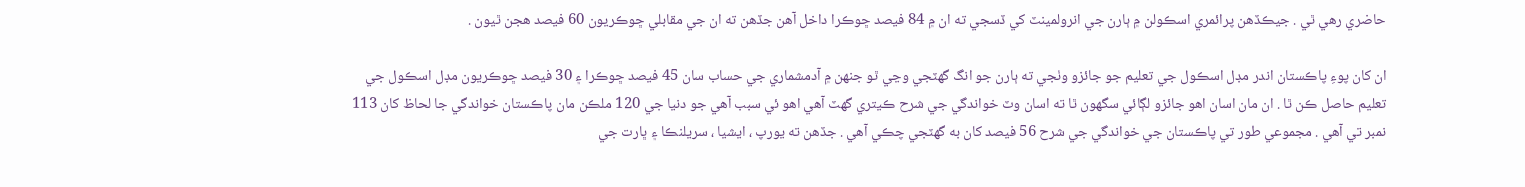حاضري رهي ٿي . جيڪڏهن پرائمري اسڪولن ۾ ٻارن جي انرولمينٽ کي ڏسجي ته ان ۾ 84 فيصد ڇوڪرا داخل آهن جڏهن ته ان جي مقابلي ڇوڪريون 60 فيصد هجن ٿيون .

ان کان پوءِ پاڪستان اندر مڊل اسڪول جي تعليم جو جائزو وٺجي ته ٻارن جو انگ گھٽجي وڃي ٿو جنهن ۾ آدمشماري جي حساب سان 45 فيصد ڇوڪرا ۽ 30 فيصد ڇوڪريون مڊل اسڪول جي تعليم حاصل ڪن ٿا . ان مان اسان اهو جائزو لڳائي سگھون ٿا ته اسان وٽ خواندگي جي شرح ڪيتري گھٽ آهي اهو ئي سبب آهي جو دنيا جي 120 ملڪن مان پاڪستان خواندگي جا لحاظ کان 113 نمبر تي آهي . مجموعي طور تي پاڪستان جي خواندگي جي شرح 56 فيصد کان به گھٽجي چڪي آهي . جڏهن ته يورپ ، ايشيا ، سريلنڪا ۽ ڀارت جي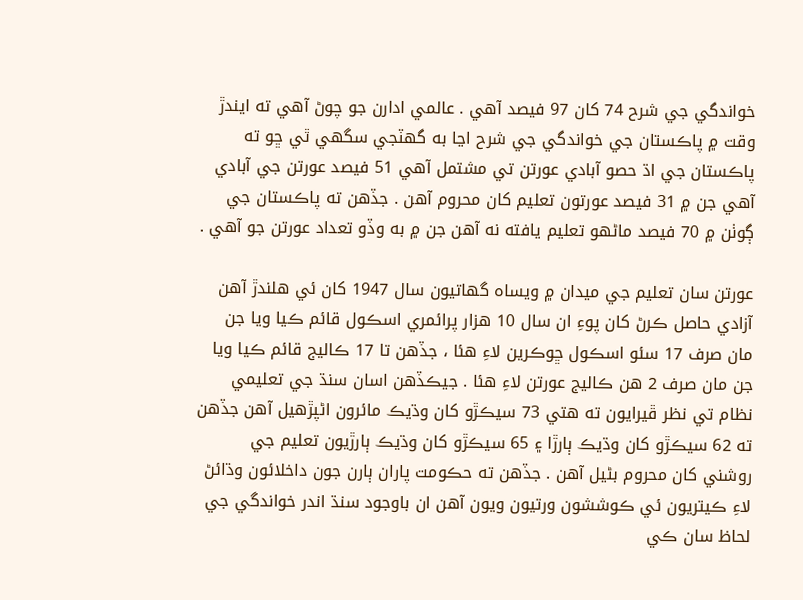خواندگي جي شرح 74 کان 97 فيصد آهي . عالمي ادارن جو چوڻ آهي ته ايندڙ وقت ۾ پاڪستان جي خواندگي جي شرح اڃا به گھٽجي سگھي ٿي ڇو ته پاڪستان جي اڌ حصو آبادي عورتن تي مشتمل آهي 51 فيصد عورتن جي آبادي آهي جن ۾ 31 فيصد عورتون تعليم کان محروم آهن . جڏهن ته پاڪستان جي ڳوٺن ۾ 70 فيصد ماڻهو تعليم يافته نه آهن جن ۾ به وڏو تعداد عورتن جو آهي .

عورتن سان تعليم جي ميدان ۾ ويساه گھاتيون سال 1947 کان ئي هلندڙ آهن آزادي حاصل ڪرڻ کان پوءِ ان سال 10 هزار پرائمري اسڪول قائم ڪيا ويا جن مان صرف 17 سئو اسڪول ڇوڪرين لاءِ هئا ، جڏهن تا 17 ڪاليج قائم ڪيا ويا جن مان صرف 2 هن ڪاليج عورتن لاءِ هئا . جيڪڏهن اسان سنڌ جي تعليمي نظام تي نظر ڦيرايون ته هتي 73 سيڪڙو کان وڌيڪ مائرون اڻپڙهيل آهن جڏهن ته 62 سيڪڙو کان وڌيڪ ٻارڙا ۽ 65 سيڪڙو کان وڌيڪ ٻارڙيون تعليم جي روشني کان محروم بڻيل آهن . جڏهن ته حڪومت پاران ٻارن جون داخلائون وڌائڻ لاءِ ڪيتريون ئي ڪوششون ورتيون ويون آهن ان باوجود سنڌ اندر خواندگي جي لحاظ سان ڪي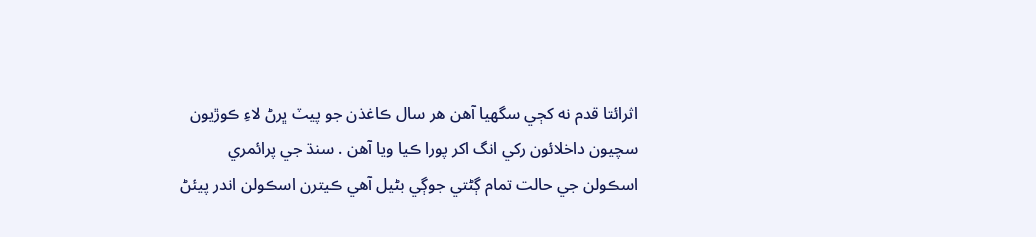اثرائتا قدم نه کڄي سگھيا آهن هر سال ڪاغذن جو پيٽ ڀرڻ لاءِ ڪوڙيون سچيون داخلائون رکي انگ اکر پورا ڪيا ويا آهن . سنڌ جي پرائمري اسڪولن جي حالت تمام ڳڻتي جوڳي بڻيل آهي ڪيترن اسڪولن اندر پيئڻ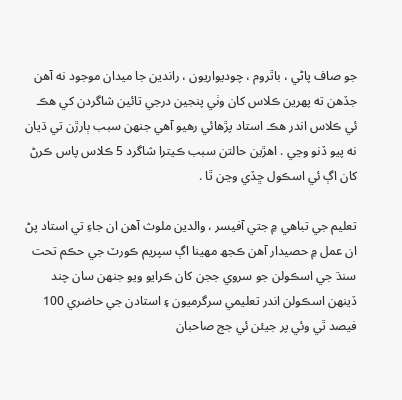جو صاف پاڻي ، باٿروم ، چوديواريون ، راندين جا ميدان موجود نه آهن جڏهن ته پهرين ڪلاس کان وٺي پنجين درجي تائين شاگردن کي هڪ ئي ڪلاس اندر هڪ استاد پڙهائي رهيو آهي جنهن سبب ٻارڙن تي ڌيان نه پيو ڏنو وڃي . اهڙين حالتن سبب ڪيترا شاگرد 5 ڪلاس پاس ڪرڻ کان اڳ ئي اسڪول ڇڏي وڃن ٿا .

تعليم جي تباهي ۾ جتي آفيسر ، والدين ملوث آهن ان جاءِ تي استاد پڻ ان عمل ۾ حصيدار آهن ڪجھ مهينا اڳ سپريم ڪورٽ جي حڪم تحت سنڌ جي اسڪولن جو سروي ججن کان ڪرايو ويو جنهن سان چند ڏينهن اسڪولن اندر تعليمي سرگرميون ۽ استادن جي حاضري 100 فيصد ٿي وئي پر جيئن ئي جج صاحبان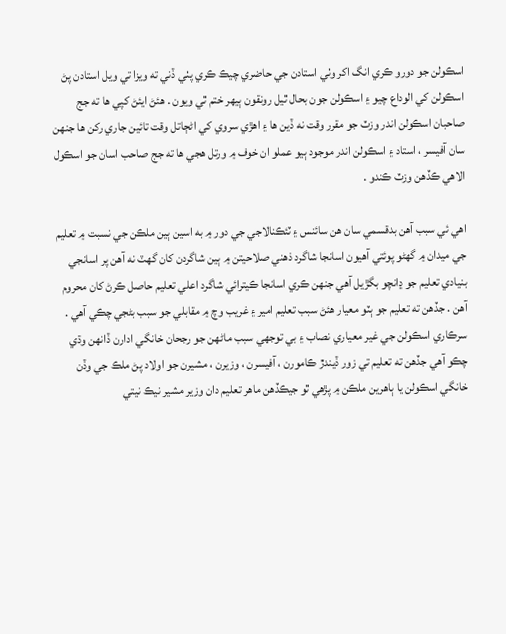اسڪولن جو دورو ڪري انگ اکر وٺي استادن جي حاضري چيڪ ڪري پٺي ڏني ته ويزا تي ويل استادن پڻ اسڪولن کي الوداع چيو ۽ اسڪولن جون بحال ٿيل رونقون ٻيهر ختم ٿي ويون . هئڻ ايئڻ کپي ها ته جج صاحبان اسڪولن اندر وزٽ جو مقرر وقت نه ڏين ها ۽ اهڙي سروي کي اڻڄاتل وقت تائين جاري رکن ها جنهن سان آفيسر ، استاد ۽ اسڪولن اندر موجود ٻيو عملو ان خوف ۾ ورتل هجي ها ته جج صاحب اسان جو اسڪول الاهي ڪڏهن وزٽ ڪندو .

اهي ئي سبب آهن بدقسمي سان هن سائنس ۽ ٽئڪنالاجي جي دور ۾ به اسين ٻين ملڪن جي نسبت ۾ تعليم جي ميدان ۾ گھڻو پوئتي آهيون اسانجا شاگرد ذهني صلاحيتن ۾ ٻين شاگردن کان گھٽ نه آهن پر اسانجي بنيادي تعليم جو ڍانچو بگڙيل آهي جنهن ڪري اسانجا ڪيترائي شاگرد اعلي تعليم حاصل ڪرڻ کان محروم آهن . جڏهن ته تعليم جو ٻٽو معيار هئڻ سبب تعليم امير ۽ غريب وچ ۾ مقابلي جو سبب بڻجي چڪي آهي . سرڪاري اسڪولن جي غير معياري نصاب ۽ بي توجهي سبب ماڻهن جو رجحان خانگي ادارن ڏانهن وڌي چڪو آهي جڏهن ته تعليم تي زور ڏيندڙ ڪامورن ، آفيسرن ، وزيرن ، مشيرن جو اولاد پڻ ملڪ جي وڏن خانگي اسڪولن يا ٻاهرين ملڪن ۾ پڙهي ٿو جيڪڏهن ماهر تعليم دان وزير مشير نيڪ نيتي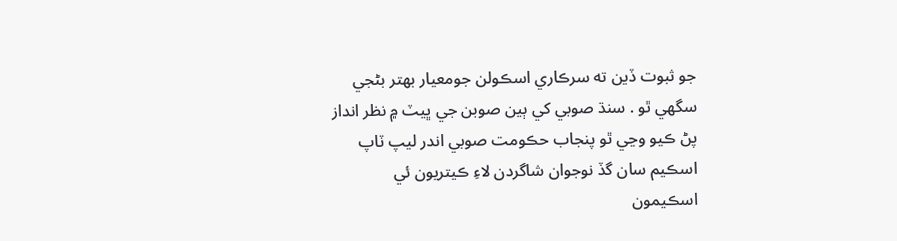جو ثبوت ڏين ته سرڪاري اسڪولن جومعيار بهتر بڻجي سگھي ٿو . سنڌ صوبي کي ٻين صوبن جي ڀيٽ ۾ نظر انداز پڻ ڪيو وڃي ٿو پنجاب حڪومت صوبي اندر ليپ ٽاپ اسڪيم سان گڏ نوجوان شاگردن لاءِ ڪيتريون ئي اسڪيمون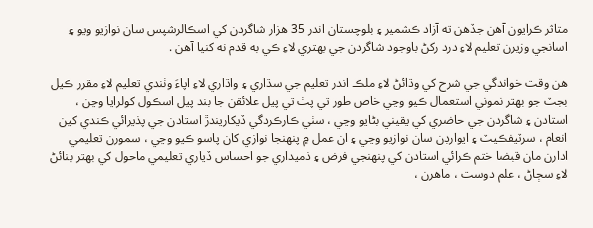متاثر ڪرايون آهن جڏهن ته آزاد ڪشمير ۽ بلوچستان اندر 35 هزار شاگردن کي اسڪالرشپس سان نوازيو ويو ۽ اسانجي وزيرن تعليم لاءِ درد رکڻ باوجود شاگردن جي بهتري لاءِ ڪي به قدم نه کنيا آهن .

هن وقت خواندگي جي شرح کي وڌائڻ لاءِ ملڪ اندر تعليم جي سڌاري ۽ واڌاري لاءِ اپاءَ وٺندي تعليم لاءِ مقرر ڪيل بجٽ جو بهتر نموني استعمال ڪيو وڃي خاص طور تي پٺ تي پيل علائقن جا بند پيل اسڪول کولرايا وڃن ، استادن ۽ شاگردن جي حاضري کي يقيني بڻايو وڃي ، سٺي ڪارڪردگي ڏيکاريندڙ استادن جي پذيرائي ڪندي کين انعام ، سرٽيفڪيٽ ۽ ايوارڊن سان نوازيو وڃي ۽ ان عمل ۾ پنهنجا نوازي کان پاسو ڪيو وڃي ، سمورن تعليمي ادارن مان قبضا ختم ڪرائي استادن کي پنهنجي فرض ۽ ذميداري جو احساس ڏياري تعليمي ماحول کي بهتر بنائڻ لاءِ سڄاڻ ، علم دوست ، ماهرن ،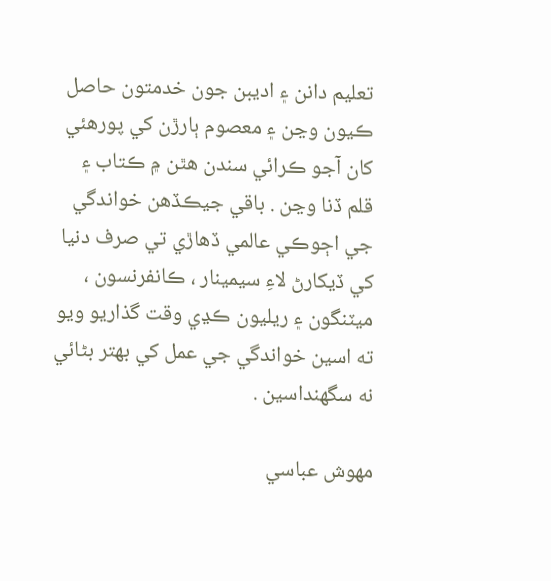تعليم دانن ۽ اديبن جون خدمتون حاصل ڪيون وڃن ۽ معصوم ٻارڙن کي پورهئي کان آجو ڪرائي سندن هٿن ۾ ڪتاب ۽ قلم ڏنا وڃن . باقي جيڪڏهن خواندگي جي اڄوڪي عالمي ڏهاڙي تي صرف دنيا کي ڏيکارڻ لاءِ سيمينار ، ڪانفرنسون ، ميٽنگون ۽ ريليون ڪڍي وقت گذاريو ويو ته اسين خواندگي جي عمل کي بهتر بڻائي نه سگھنداسين .

مهوش عباسي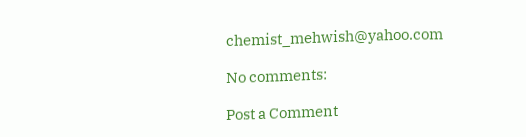chemist_mehwish@yahoo.com

No comments:

Post a Comment